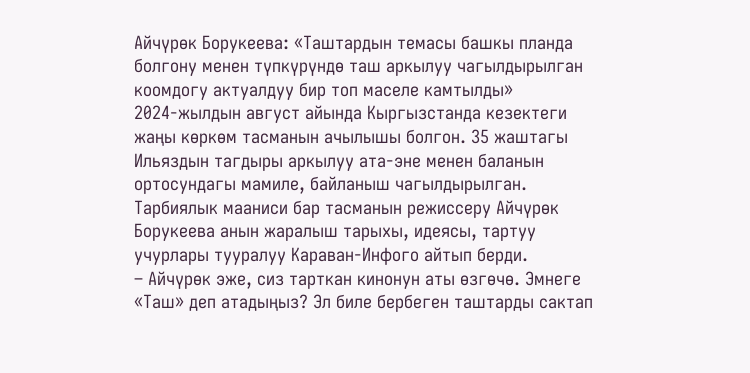Айчүрөк Борукеева: «Таштардын темасы башкы планда болгону менен түпкүрүндө таш аркылуу чагылдырылган коомдогу актуалдуу бир топ маселе камтылды»
2024-жылдын август айында Кыргызстанда кезектеги жаңы көркөм тасманын ачылышы болгон. 35 жаштагы Ильяздын тагдыры аркылуу ата-эне менен баланын ортосундагы мамиле, байланыш чагылдырылган. Тарбиялык мааниси бар тасманын режиссеру Айчүрөк Борукеева анын жаралыш тарыхы, идеясы, тартуу учурлары тууралуу Караван-Инфого айтып берди.
– Айчүрөк эже, сиз тарткан кинонун аты өзгөчө. Эмнеге «Таш» деп атадыңыз? Эл биле бербеген таштарды сактап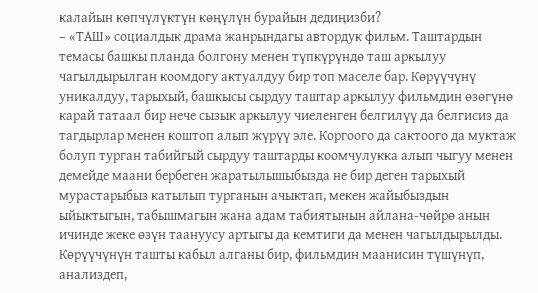калайын көпчүлүктүн көңүлүн бурайын дедиңизби?
– «ТАШ» социалдык драма жанрындагы автордук фильм. Таштардын темасы башкы планда болгону менен түпкүрүндө таш аркылуу чагылдырылган коомдогу актуалдуу бир топ маселе бар. Көрүүчүнү уникалдуу, тарыхый, башкысы сырдуу таштар аркылуу фильмдин өзөгүнө карай татаал бир нече сызык аркылуу чиеленген белгилүү да белгисиз да тагдырлар менен коштоп алып жүрүү эле. Коргоого да сактоого да муктаж болуп турган табийгый сырдуу таштарды коомчулукка алып чыгуу менен демейде маани бербеген жаратылышыбызда не бир деген тарыхый мурастарыбыз катылып турганын ачыктап, мекен жайыбыздын ыйыктыгын, табышмагын жана адам табиятынын айлана-чөйрө анын ичинде жеке өзүн таануусу артыгы да кемтиги да менен чагылдырылды. Көрүүчүнүн ташты кабыл алганы бир, фильмдин маанисин түшүнүп, анализдеп,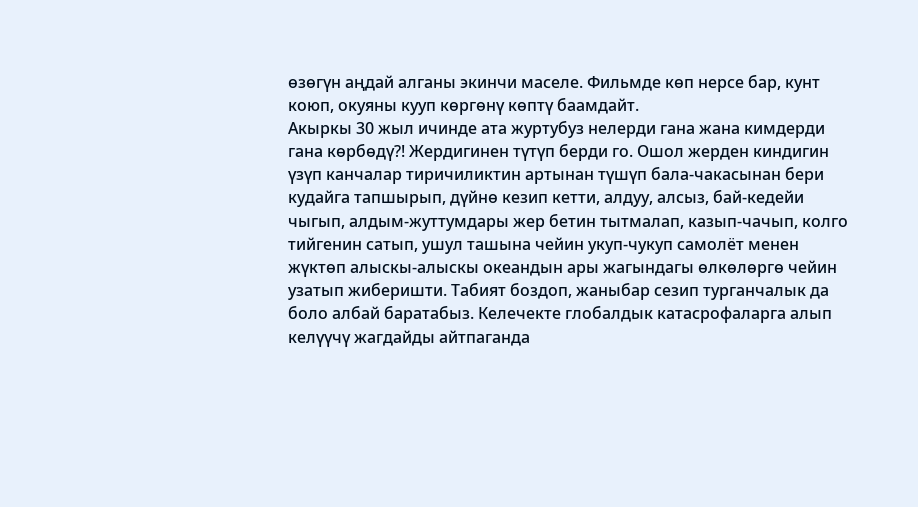өзөгүн аңдай алганы экинчи маселе. Фильмде көп нерсе бар, кунт коюп, окуяны кууп көргөнү көптү баамдайт.
Акыркы 30 жыл ичинде ата журтубуз нелерди гана жана кимдерди гана көрбөдү?! Жердигинен түтүп берди го. Ошол жерден киндигин үзүп канчалар тиричиликтин артынан түшүп бала-чакасынан бери кудайга тапшырып, дүйнө кезип кетти, алдуу, алсыз, бай-кедейи чыгып, алдым-жуттумдары жер бетин тытмалап, казып-чачып, колго тийгенин сатып, ушул ташына чейин укуп-чукуп самолёт менен жүктөп алыскы-алыскы океандын ары жагындагы өлкөлөргө чейин узатып жиберишти. Табият боздоп, жаныбар сезип турганчалык да боло албай баратабыз. Келечекте глобалдык катасрофаларга алып келүүчү жагдайды айтпаганда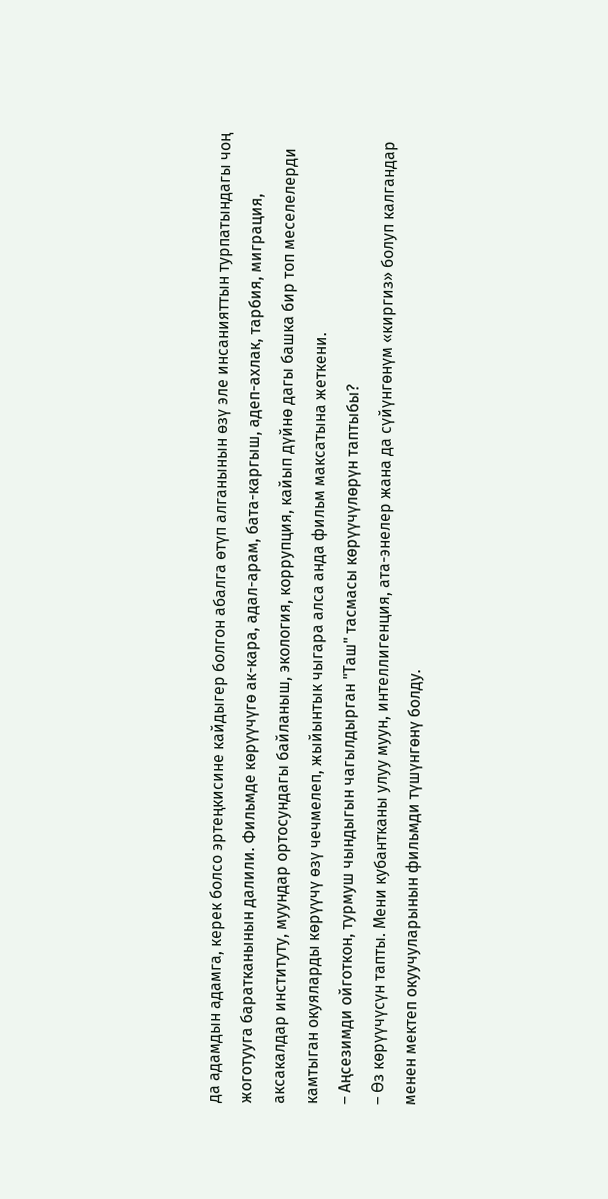да адамдын адамга, керек болсо эртеңкисине кайдыгер болгон абалга өтүп алганынын өзү эле инсанияттын турпатындагы чоң жоготууга баратканынын далили. Фильмде көрүүчүгө ак-кара, адал-арам, бата-каргыш, адеп-ахлак, тарбия, миграция, аксакалдар институту, муундар ортосундагы байланыш, экология, коррупция, кайып дүйнө дагы башка бир топ меселелерди камтыган окуяларды көрүүчү өзү чечмелеп, жыйынтык чыгара алса анда фильм максатына жеткени.
– Аңсезимди ойготкон, турмуш чындыгын чагылдырган "Таш" тасмасы көрүүчүлөрүн таптыбы?
– Өз көрүүчүсүн тапты. Мени кубантканы улуу муун, интеллигенция, ата-энелер жана да сүйүнгөнүм «киргиз» болуп калгандар менен мектеп окуучуларынын фильмди түшүнгөнү болду.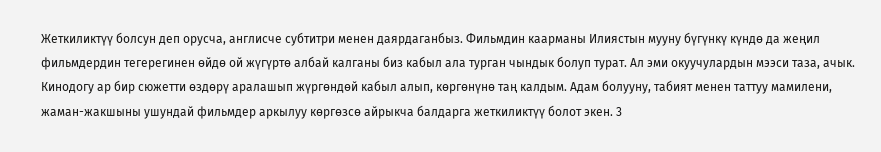Жеткиликтүү болсун деп орусча, англисче субтитри менен даярдаганбыз. Фильмдин каарманы Илиястын мууну бүгүнкү күндө да жеңил фильмдердин тегерегинен өйдө ой жүгүртө албай калганы биз кабыл ала турган чындык болуп турат. Ал эми окуучулардын мээси таза, ачык. Кинодогу ар бир сюжетти өздөрү аралашып жүргөндөй кабыл алып, көргөнүнө таң калдым. Адам болууну, табият менен таттуу мамилени, жаман-жакшыны ушундай фильмдер аркылуу көргөзсө айрыкча балдарга жеткиликтүү болот экен. 3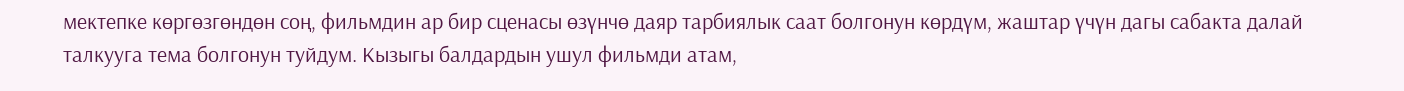мектепке көргөзгөндөн соң, фильмдин ар бир сценасы өзүнчө даяр тарбиялык саат болгонун көрдүм, жаштар үчүн дагы сабакта далай талкууга тема болгонун туйдум. Кызыгы балдардын ушул фильмди атам,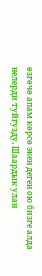өзгөчө апам көрсө экен деген ою бизге алда нелерди туйгузду. Шаардык улан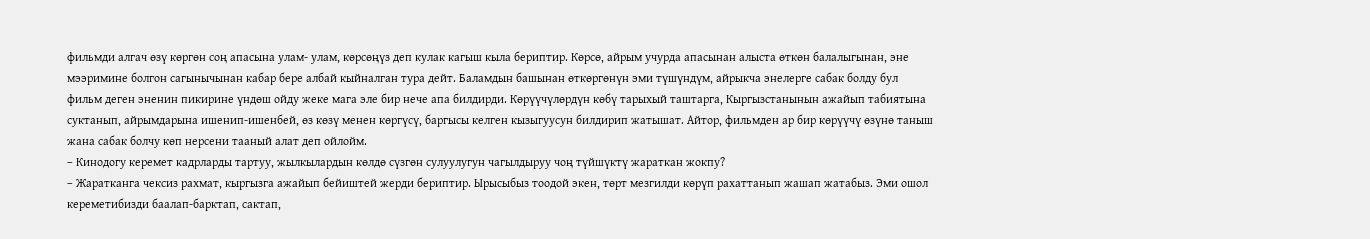фильмди алгач өзү көргөн соң апасына улам- улам, көрсөңүз деп кулак кагыш кыла бериптир. Көрсө, айрым учурда апасынан алыста өткөн балалыгынан, эне мээримине болгон сагынычынан кабар бере албай кыйналган тура дейт. Баламдын башынан өткөргөнүн эми түшүндүм, айрыкча энелерге сабак болду бул фильм деген эненин пикирине үндөш ойду жеке мага эле бир нече апа билдирди. Көрүүчүлөрдүн көбү тарыхый таштарга, Кыргызстанынын ажайып табиятына суктанып, айрымдарына ишенип-ишенбей, өз көзү менен көргүсү, баргысы келген кызыгуусун билдирип жатышат. Айтор, фильмден ар бир көрүүчү өзүнө таныш жана сабак болчу көп нерсени тааный алат деп ойлойм.
– Кинодогу керемет кадрларды тартуу, жылкылардын көлдө сүзгөн сулуулугун чагылдыруу чоң түйшүктү жараткан жокпу?
– Жаратканга чексиз рахмат, кыргызга ажайып бейиштей жерди бериптир. Ырысыбыз тоодой экен, төрт мезгилди көрүп рахаттанып жашап жатабыз. Эми ошол кереметибизди баалап-барктап, сактап,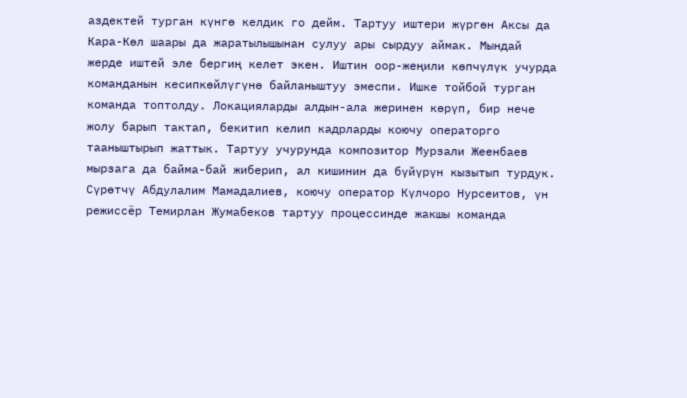аздектей турган күнгө келдик го дейм. Тартуу иштери жүргөн Аксы да Кара-Көл шаары да жаратылышынан сулуу ары сырдуу аймак. Мындай жерде иштей эле бергиң келет экен. Иштин оор-жеңили көпчүлүк учурда команданын кесипкөйлүгүнө байланыштуу эмеспи. Ишке тойбой турган команда топтолду. Локацияларды алдын-ала жеринен көрүп, бир нече жолу барып тактап, бекитип келип кадрларды коючу операторго тааныштырып жаттык. Тартуу учурунда композитор Мурзали Жеенбаев мырзага да байма-бай жиберип, ал кишинин да бүйүрүн кызытып турдук. Сүрөтчү Абдулалим Мамадалиев, коючу оператор Күлчоро Нурсеитов, үн режиссёр Темирлан Жумабеков тартуу процессинде жакшы команда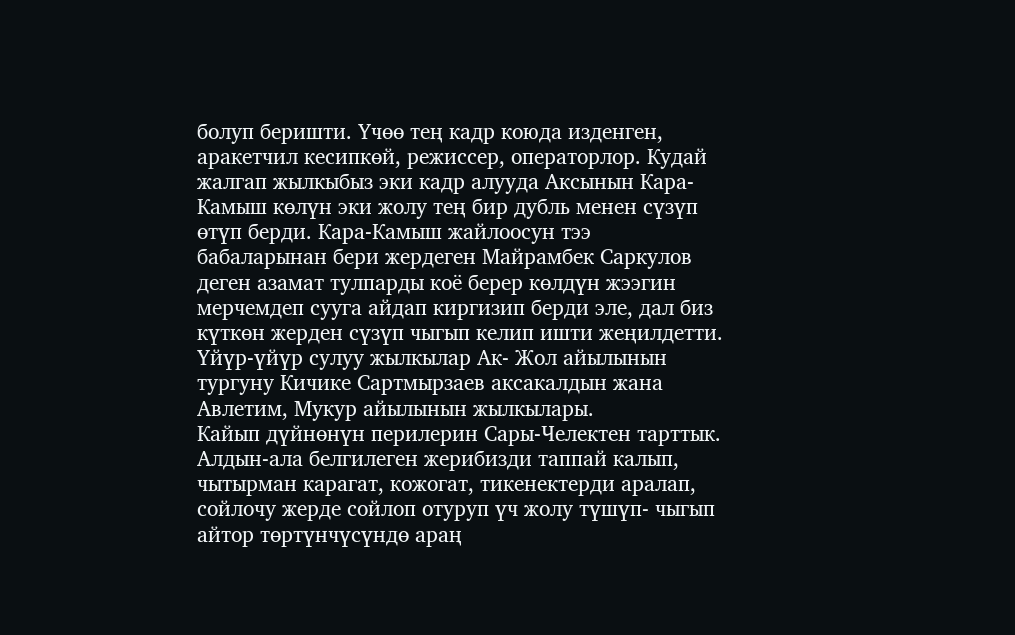болуп беришти. Үчөө тең кадр коюда изденген, аракетчил кесипкөй, режиссер, операторлор. Кудай жалгап жылкыбыз эки кадр алууда Аксынын Кара-Камыш көлүн эки жолу тең бир дубль менен сүзүп өтүп берди. Кара-Камыш жайлоосун тээ бабаларынан бери жердеген Майрамбек Саркулов деген азамат тулпарды коё берер көлдүн жээгин мерчемдеп сууга айдап киргизип берди эле, дал биз күткөн жерден сүзүп чыгып келип ишти жеңилдетти.
Үйүр-үйүр сулуу жылкылар Ак- Жол айылынын тургуну Кичике Сартмырзаев аксакалдын жана Авлетим, Мукур айылынын жылкылары.
Кайып дүйнөнүн перилерин Сары-Челектен тарттык. Алдын-ала белгилеген жерибизди таппай калып, чытырман карагат, кожогат, тикенектерди аралап, сойлочу жерде сойлоп отуруп үч жолу түшүп- чыгып айтор төртүнчүсүндө араң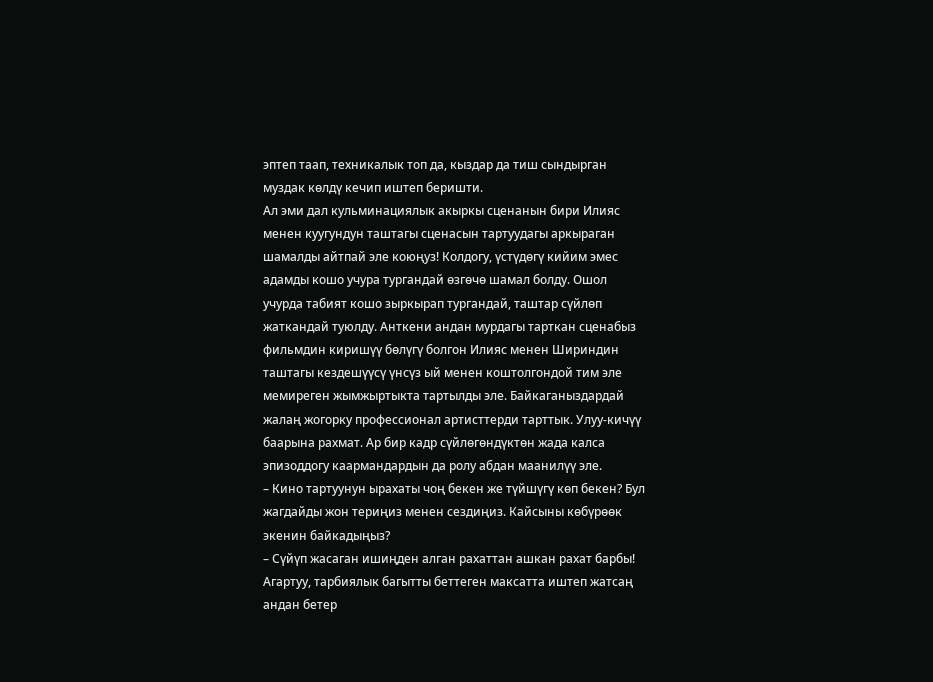эптеп таап, техникалык топ да, кыздар да тиш сындырган муздак көлдү кечип иштеп беришти.
Ал эми дал кульминациялык акыркы сценанын бири Илияс менен куугундун таштагы сценасын тартуудагы аркыраган шамалды айтпай эле коюңуз! Колдогу, үстүдөгү кийим эмес адамды кошо учура тургандай өзгөчө шамал болду. Ошол учурда табият кошо зыркырап тургандай, таштар сүйлөп жаткандай туюлду. Анткени андан мурдагы тарткан сценабыз фильмдин киришүү бөлүгү болгон Илияс менен Шириндин таштагы кездешүүсү үнсүз ый менен коштолгондой тим эле мемиреген жымжыртыкта тартылды эле. Байкаганыздардай жалаң жогорку профессионал артисттерди тарттык. Улуу-кичүү баарына рахмат. Ар бир кадр сүйлөгөндүктөн жада калса эпизоддогу каармандардын да ролу абдан маанилүү эле.
– Кино тартуунун ырахаты чоң бекен же түйшүгү көп бекен? Бул жагдайды жон териңиз менен сездиңиз. Кайсыны көбүрөөк экенин байкадыңыз?
– Сүйүп жасаган ишиңден алган рахаттан ашкан рахат барбы! Агартуу, тарбиялык багытты беттеген максатта иштеп жатсаң андан бетер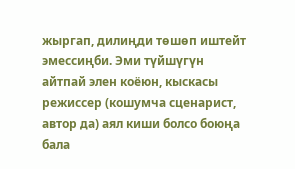жыргап, дилиңди төшөп иштейт эмессиңби. Эми түйшүгүн айтпай элен коёюн, кыскасы режиссер (кошумча сценарист, автор да) аял киши болсо боюңа бала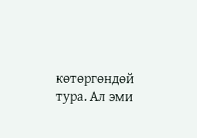көтөргөндөй тура. Ал эми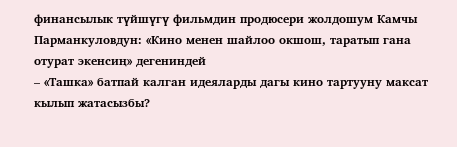финансылык түйшүгү фильмдин продюсери жолдошум Камчы Парманкуловдун: «Кино менен шайлоо окшош, таратып гана отурат экенсиң» дегениндей
– «Ташка» батпай калган идеяларды дагы кино тартууну максат кылып жатасызбы?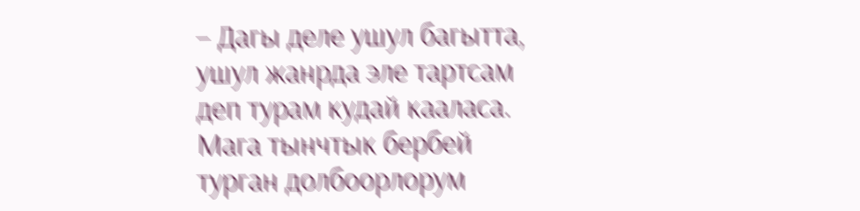– Дагы деле ушул багытта, ушул жанрда эле тартсам деп турам кудай кааласа. Мага тынчтык бербей турган долбоорлорум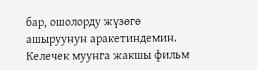бар, ошолорду жүзөгө ашыруунун аракетиндемин. Келечек муунга жакшы фильм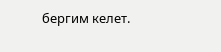бергим келет.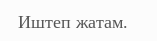Иштеп жатам.